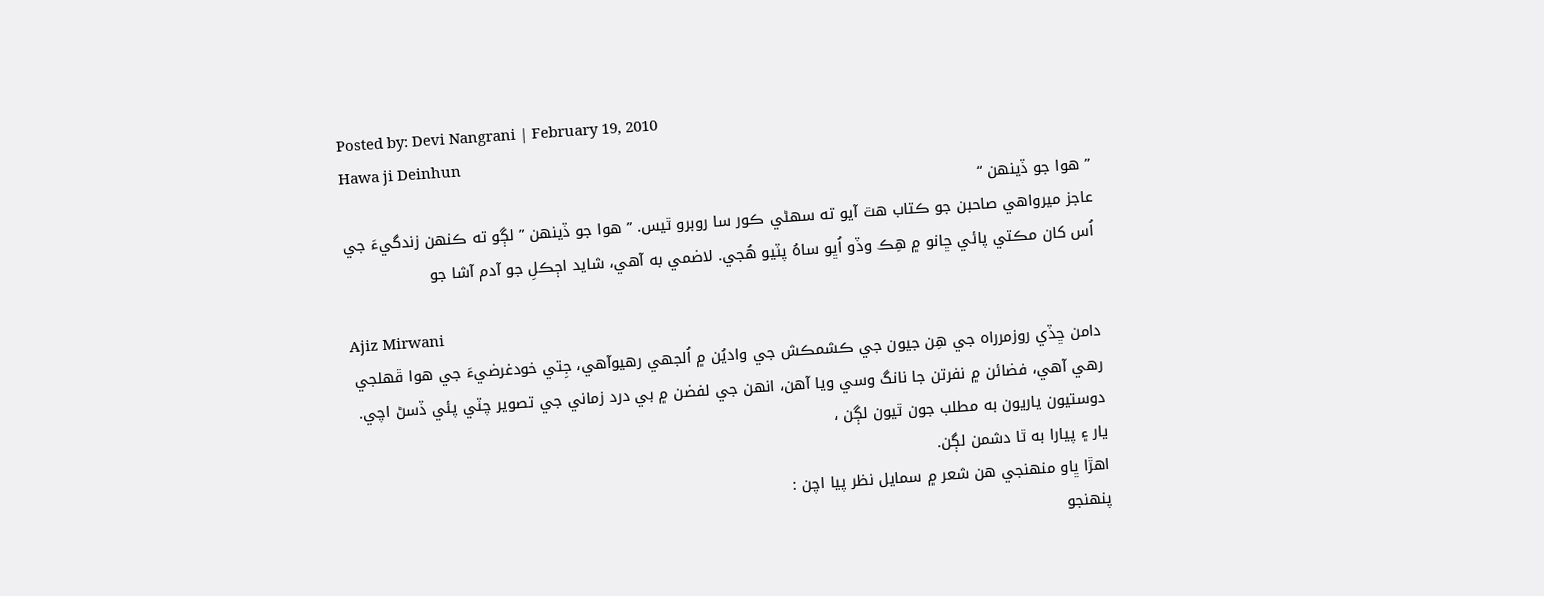Posted by: Devi Nangrani | February 19, 2010
Hawa ji Deinhun
” ھوا جو ڏينھن “
عاجز ميرواهي صاحبن جو ڪتاب ھٿ آيو ته سھڻي ڪور سا روبرو ٿيس. ” ھوا جو ڏينھن ” لڳو ته ڪنھن زندگيءَ جي
اُس کان مڪتي پائي ڇانو ۾ ھِڪ وڏو اُڀو ساهُ پٽيو ھُجي. لاضمي به آھي، شايد اڄڪلِ جو آدم آشا جو

Ajiz Mirwani
دامن ڇڏي روزمرراه جي ھِن جيون جي ڪشمڪش جي واديُن ۾ اُلجھي رھيوآھي، جِتي خودغرضيءَ جي ھوا ڦھلجي رھي آھي، فضائن ۾ نفرتن جا نانگ وسي ويا آھن، انھن جي لفضن ۾ بي درد زماني جي تصوير چٽي پئي ڏسڻ اچي.
دوستيون ياريون به مطلب جون ٿيون لڳن ،
يار ۽ پيارا به ٿا دشمن لڳن.
اھڙا ڀاو منھنجي ھن شعر ۾ سمايل نظر پيا اچن :
پنھنجو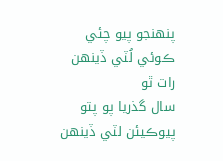پنھنجو پيو چئي ڪوئي لُٽي ڏينھن رات ٿو
سال گذريا پو پتو پيوڪيئن لٽي ڏينھن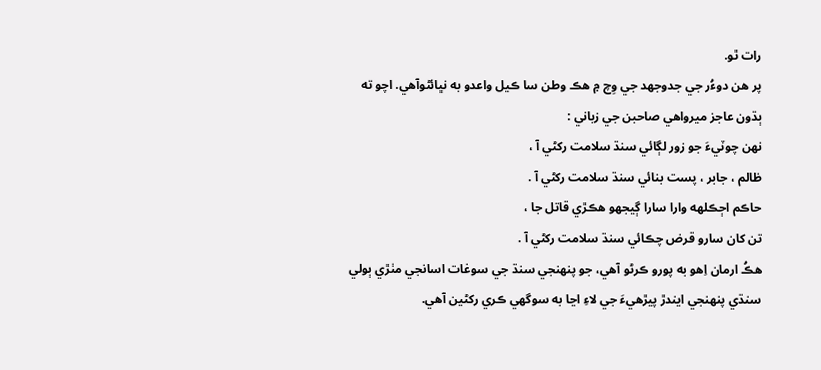رات ٿو.
پر ھن دوءُر جي جدوجھد جي وِچ ۾ ھڪ وطن سا ڪيل واعدو به نڀائڻوآھي. اچو ته ٻڌون عاجز ميرواهي صاحبن جي زباني :
نهن چوٽيءَ جو زور لڳائي سنڌ سلامت رکڻي آ ،
ظالم ، جابر ، پست بنائي سنڌ سلامت رکڻي آ .
حاڪم اڄڪلهه وارا سارا ڳيجهو هڪڙي قاتل جا ،
تن کان سارو قرض چڪائي سنڌ سلامت رکڻي آ .
ھڪُ ارمان اِھو به پورو ڪرڻو آھي، جو پنھنجي سنڌ جي سوغات اسانجي مٺڙي ٻولي سنڌي پنھنجي ايندڙ پيڙھيءَ جي لاءِ اڃا به سوگھي ڪري رکڻين آھي.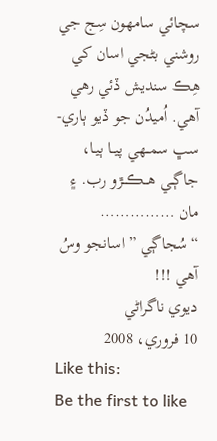سچائي سامھون سِج جي روشني بڻجي اسان کي ھِڪ سنديش ڏئي رھي آھي. اُميدُن جو ڏيو ٻاري-
سڀ سمــهي پيــا ٻيـا،
جاڳــي هــڪـــڙو رب. ۽ مان ……………
“سُجاڳي ” اسانجو وسُ آھي !!!
ديوي ناگراڻي
10 فروري، 2008
Like this:
Be the first to like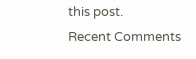this post.
Recent Comments